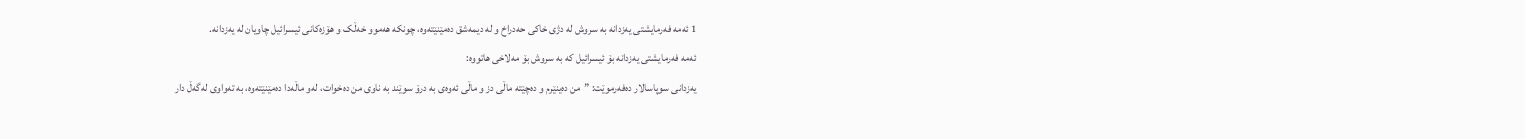1 ئەمە فەرمایشتی یەزدانە بە سروش لە دژی خاکی حەدراخ و لە دیمەشق دەمێنێتەوە، چونکە هەموو خەڵک و هۆزەکانی ئیسرائیل چاویان لە یەزدانە.
ئەمە فەرمایشتی یەزدانە بۆ ئیسرائیل کە بە سروش بۆ مەلاخی هاتووە:
یەزدانی سوپاسالار دەفەرموێت: ”من دەینێرم و دەچێتە ماڵی دز و ماڵی ئەوەی بە درۆ سوێند بە ناوی من دەخوات، لەو ماڵەدا دەمێنێتەوە، بە تەواوی لەگەڵ دار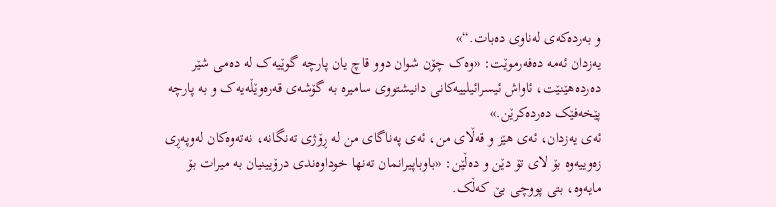و بەردەکەی لەناوی دەبات.“»
یەزدان ئەمە دەفەرموێت: «وەک چۆن شوان دوو قاچ یان پارچە گوێیەک لە دەمی شێر دەردەهێنێت، ئاواش ئیسرائیلییەکانی دانیشتووی سامیرە بە گۆشەی قەرەوێڵەیەک و بە پارچە پێخەفێک دەردەکرێن.»
ئەی یەزدان، ئەی هێز و قەڵای من، ئەی پەناگای من لە ڕۆژی تەنگانە، نەتەوەکان لەوپەڕی زەوییەوە بۆ لای تۆ دێن و دەڵێن: «باوباپیرانمان تەنها خوداوەندی درۆیینیان بە میرات بۆ مایەوە، بتی پووچی بێ کەڵک.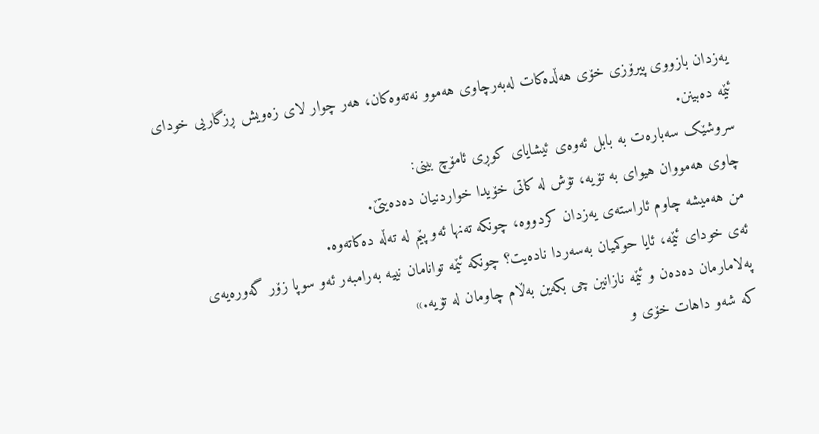یەزدان بازووی پیرۆزی خۆی هەڵدەکات لەبەرچاوی هەموو نەتەوەکان، هەر چوار لای زەویش ڕزگاریی خودای ئێمە دەبینن.
سروشێک سەبارەت بە بابل ئەوەی ئیشایای کوڕی ئامۆچ بینی:
چاوی هەمووان هیوای بە تۆیە، تۆش لە کاتی خۆیدا خواردنیان دەدەیتێ.
من هەمیشە چاوم ئاراستەی یەزدان کردووە، چونکە تەنها ئەو پێم لە تەڵە دەکاتەوە.
ئەی خودای ئێمە، ئایا حوکمیان بەسەردا نادەیت؟ چونکە ئێمە توانامان نییە بەرامبەر ئەو سوپا زۆر گەورەیەی پەلامارمان دەدەن و ئێمە نازانین چی بکەین بەڵام چاومان لە تۆیە.»
کە شەو داهات خۆی و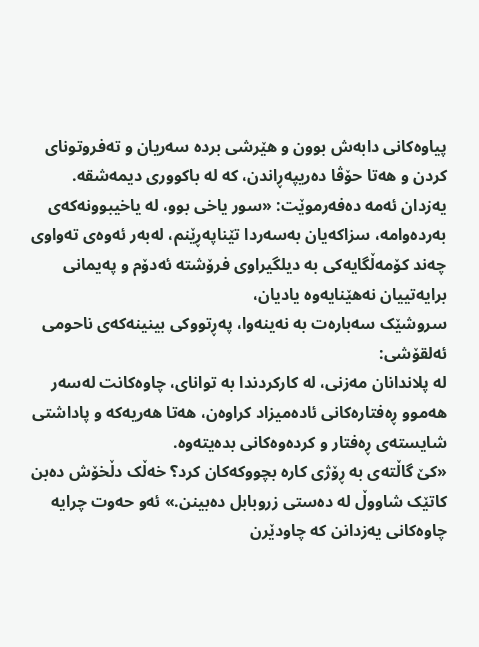پیاوەکانی دابەش بوون و هێرشی بردە سەریان و تەفروتونای کردن و هەتا حۆڤا دەریپەڕاندن، کە لە باکووری دیمەشقە.
یەزدان ئەمە دەفەرموێت: «سور یاخی بوو، لە یاخیبوونەکەی بەردەوامە، سزاکەیان بەسەردا تێناپەڕێنم، لەبەر ئەوەی تەواوی چەند کۆمەڵگایەکی بە دیلگیراوی فرۆشتە ئەدۆم و پەیمانی برایەتییان نەهێنایەوە یادیان،
سروشێک سەبارەت بە نەینەوا، پەڕتووکی بینینەکەی ناحومی ئەلقۆشی:
لە پلاندانان مەزنی، لە کارکردندا بە توانای، چاوەکانت لەسەر هەموو ڕەفتارەکانی ئادەمیزاد کراوەن، هەتا هەریەکە و پاداشتی شایستەی ڕەفتار و کردەوەکانی بدەیتەوە.
«کێ گاڵتەی بە ڕۆژی کارە بچووکەکان کرد؟ خەڵک دڵخۆش دەبن کاتێک شاووڵ لە دەستی زروبابل دەبینن.» ئەو حەوت چرایە چاوەکانی یەزدانن کە چاودێرن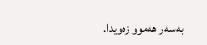بەسەر هەموو زەویدا.